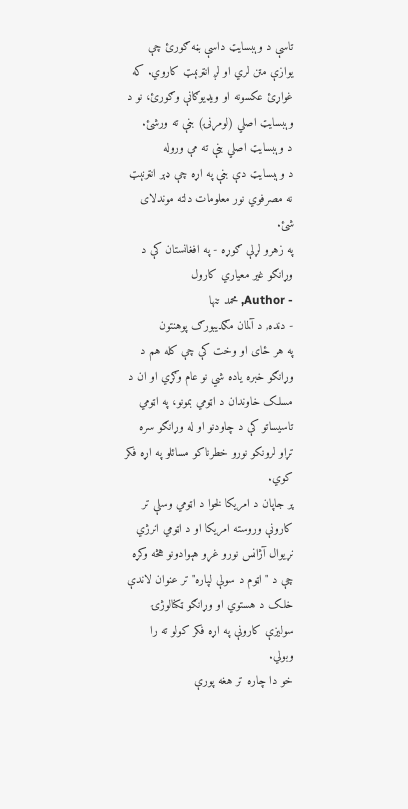تاسې د وېبسایټ داسې بڼه ګورئ چې یوازې متن لري او لږ انټرنېټ کاروي. که غواړئ عکسونه او ویډیوګانې وګورئ، نو د وېبسایټ اصلي (لومړنۍ) بڼې ته ورشئ.
د وېبسایټ اصلي بڼې ته مې وروله
د وېبسایټ دې بڼې په اړه چې ډېر انټرنېټ نه مصرفوي نور معلومات دلته موندلای شئ.
په زهرو لړلې ګوړه - په افغانستان کې د وړانګو غیر معیاري کارول
- Author, محمد تنها
- دنده, د آلمان مګديبورګ پوهنتون
په هر ځای او وخت کې چې کله هم د وړانګو خبره یاده شي نو عام وګړي او ان د مسلک خاوندان د اټومي بمونو، په اټومي تاسیساتو کې د چاودنو او له وړانګو سره تړاو لرونکو نورو خطرناکو مسائلو په اړه فکر کوي.
پر جاپان د امریکا لخوا د اټومي وسلې تر کارونې وروسته امریکا او د اټومي انرژي نړیوال آژانس نورو غړو هېوادونو هڅه وکړه چې د "اټوم د سولې لپاره" تر عنوان لاندې خلک د هستوي او وړانګو ټکنالوژۍ سولیزې کارونې په اړه فکر کولو ته را وبولي.
خو دا چاره تر هغه پورې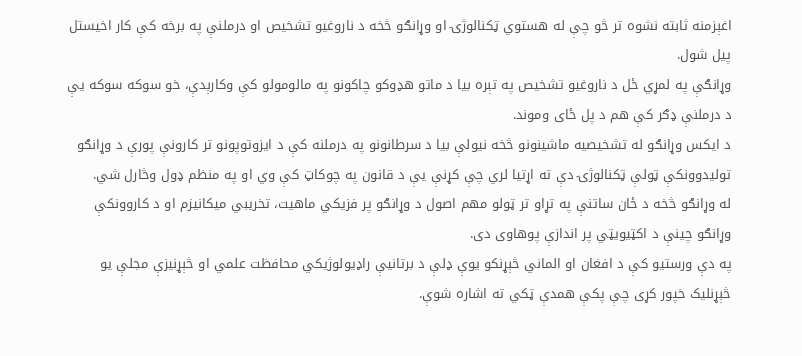اغېزمنه ثابته نشوه تر څو چې له هستوي ټکنالوژۍ او وړانګو څخه د ناروغیو تشخیص او درملنې په برخه کې کار اخیستل پیل شول.
وړانګې په لمړي ځل د ناروغیو تشخیص په تېره بیا د ماتو هډوکو چاکونو په مالومولو کې وکارېدې، خو سوکه سوکه یې د درملنې ډګر کې هم د پل ځای وموند.
د ایکس وړانګو له تشخیصیه ماشینونو څخه نیولې بیا د سرطانونو په درملنه کې د ایزوتوپونو تر کارونې پورې د وړانګو تولیدوونکې ټولې ټکنالوژۍ دې ته اړتیا لري چې کړنې یې د قانون په چوکاټ کې وي او په منظم ډول وڅارل شي.
له وړانګو څخه د ځان ساتنې په تړاو تر ټولو مهم اصول د وړانګو پر فزیکي ماهیت، تخریبي میکانیزم او د کاروونکې وړانګو چینې د اکټیویټي پر اندازې پوهاوی دی.
په دې ورستیو کې د افغان او الماني څېړنکو یوې ډلې د برتانیې راډیولوژیکي محافظت علمي او څېړنیزې مجلې یو څېړنلیک خپور کړی چې پکې همدې ټکي ته اشاره شوې.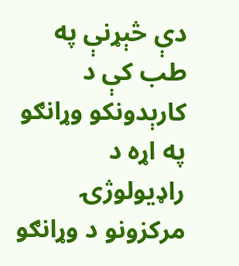دې څېړنې په طب کې د کارېدونکو وړانګو په اړه د راډیولوژۍ مرکزونو د وړانګو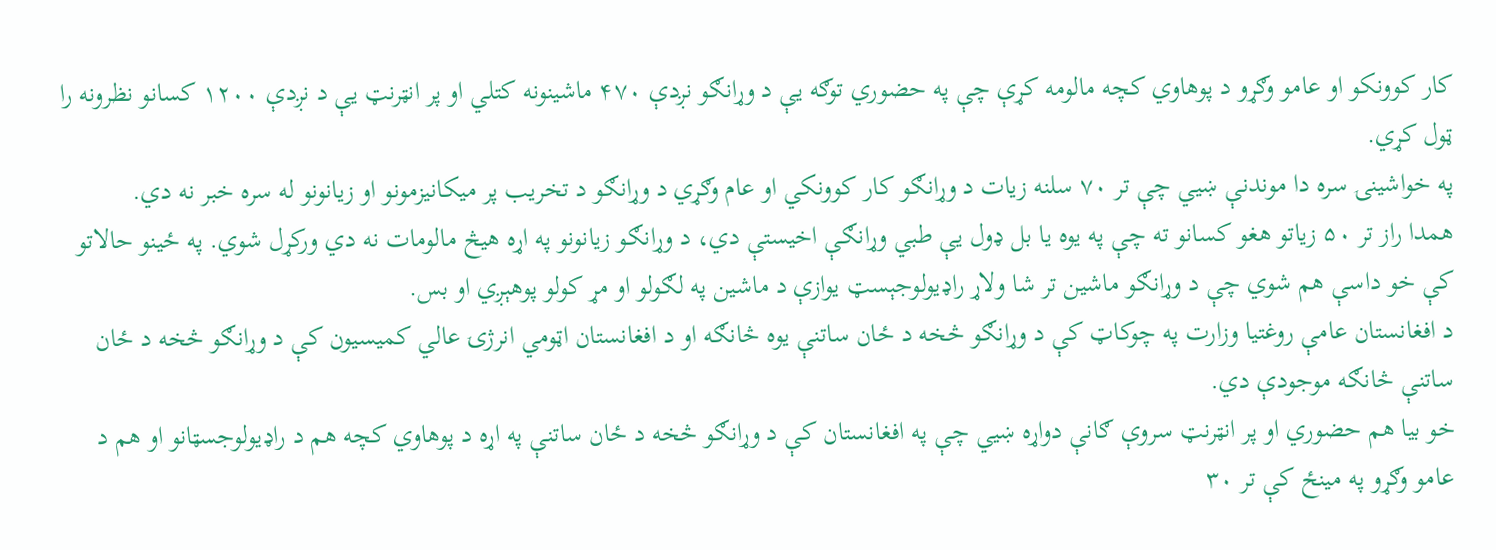کار کوونکو او عامو وګړو د پوهاوي کچه مالومه کړې چې په حضوري توګه یې د وړانګو نږدې ۴۷۰ ماشینونه کتلي او پر انټرنټ یې د نږدې ۱۲۰۰ کسانو نظرونه را ټول کړي.
په خواشینۍ سره دا موندنې ښيي چې تر ۷۰ سلنه زیات د وړانګو کار کوونکي او عام وګړي د وړانګو د تخریب پر میکانیزمونو او زیانونو له سره خبر نه دي.
همدا راز تر ۵۰ زیاتو هغو کسانو ته چې په یوه یا بل ډول یې طبي وړانګې اخیستې دي، د وړانګو زیانونو په اړه هیڅ مالومات نه دي ورکړل شوي. په ځینو حالاتو کې خو داسې هم شوي چې د وړانګو ماشین تر شا ولاړ راډیولوجېسټ یوازې د ماشین په لګولو او مړ کولو پوهېږي او بس.
د افغانستان عامې روغتیا وزارت په چوکاټ کې د وړانګو څخه د ځان ساتنې یوه څانګه او د افغانستان اټومي انرژۍ عالي کمیسیون کې د وړانګو څخه د ځان ساتنې څانګه موجودې دي.
خو بیا هم حضوري او پر انټرنټ سروې ګانې دواړه ښيي چې په افغانستان کې د وړانګو څخه د ځان ساتنې په اړه د پوهاوي کچه هم د راډیولوجسټانو او هم د عامو وګړو په مینځ کې تر ۳۰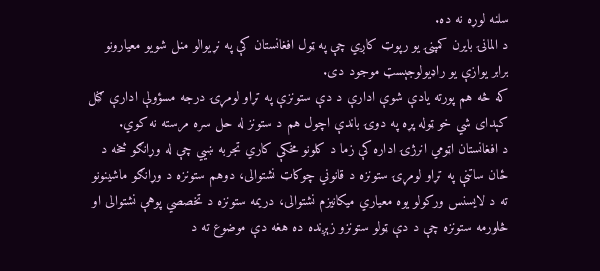سلنه لوړه نه ده.
د المانۍ بایرن کمپنۍ یو رپوټ کاږي چې په ټول افغانستان کې په نړیوالو منل شویو معیارونو برابر یوازې یو راډیولوجېسټ موجود دی.
که څه هم پورته یادې شوې ادارې د دې ستونزې په تړاو لومړۍ درجه مسؤولې ادارې ګڼل کېدای شي خو ټوله پړه په دوۍ باندې اچول هم د ستونز له حل سره مرسته نه کوي.
د افغانستان اټومي انرژۍ اداره کې زما د کلونو مخکې کاري تجربه ښيي چې له وړانګو څخه د ځان ساتنې په تړاو لومړۍ ستونزه د قانوني چوکاټ نشتوالی، دوهم ستونزه د وړانګو ماشینونو ته د لایسنس ورکولو یوه معیاري میکانیزم نشتوالی، دریمه ستونزه د تخصصي پوهې نشتوالی او څلورمه ستونزه چې د دې ټولو ستونزو زېږنده ده هغه دې موضوع ته د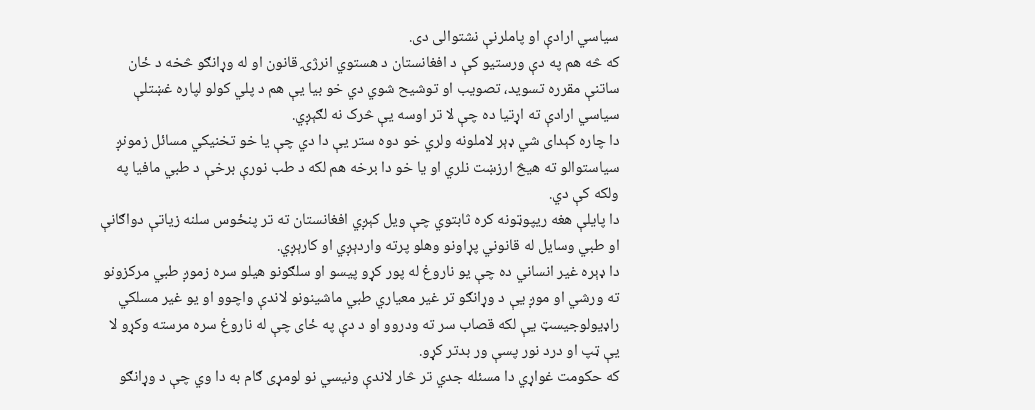سیاسي ارادې او پاملرنې نشتوالی دی.
که څه هم په دې ورستیو کې د افغانستان د هستوي انرژۍ قانون او له وړانګو څخه د ځان ساتنې مقرره تسوید، تصویب او توشیح شوي دي خو بیا یې هم د پلي کولو لپاره غښتلې سیاسي ارادې ته اړتیا ده چې لا تر اوسه یې څرک نه لګېږي.
دا چاره کېدای شي ډېر لاملونه ولري خو دوه ستر یې دا دي چې یا خو تخنیکي مسائل زمونږ سیاستوالو ته هیڅ ارزښت نلري او یا خو دا برخه هم لکه د طب نورې برخې د طبي مافیا په ولکه کې دي.
دا پایلې هغه ریپوټونه کره ثابتوي چې ویل کېږي افغانستان ته تر پنځوس سلنه زیاتې دواګانې او طبي وسایل له قانوني پړاونو وهلو پرته واردېږي او کارېږي.
دا ډېره غیر انساني ده چې یو ناروغ له پور کړو پیسو او سلګونو هیلو سره زموږ طبي مرکزونو ته ورشي او موږ یې د وړانګو تر غیر معیاري طبي ماشینونو لاندې واچوو او یو غیر مسلکي راډیولوجیسټ یې لکه قصاب سر ته ودروو او د دې په ځای چې له ناروغ سره مرسته وکړو لا یې ټپ او درد نور پسې ور بدتر کړو.
که حکومت غواړي دا مسئله جدي تر څار لاندې ونیسي نو لومړی ګام به دا وي چې د وړانګو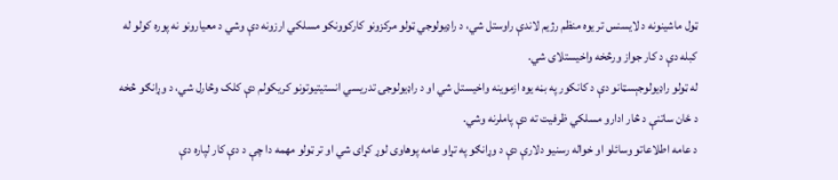ټول ماشینونه د لایسنس تر یوه منظم رژیم لاندې راوستل شي، د راډیولوجي ټولو مرکزونو کارکوونکو مسلکي ارزونه دې وشي د معیارونو نه پوره کولو له کبله دې د کار جواز ورڅخه واخیستلای شي.
له ټولو راډیولوجېسټانو دې د کانکور په بڼه یوه ازموینه واخیستل شي او د راډیولوجۍ تدریسي انستیتیوتونو کریکولم دې کلک وڅارل شي، د وړانګو څخه د ځان ساتنې د څار ادارو مسلکي ظرفیت ته دې پاملرنه وشي.
د عامه اطلاعاتو وسائلو او خواله رسنیو دلارې دې د وړانګو په تړاو عامه پوهاوی لوړ کړای شي او تر ټولو مهمه دا چې د دې کار لپاره دې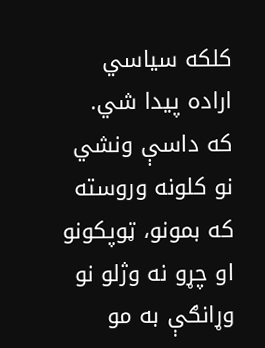کلکه سیاسي اراده پیدا شي.
که داسې ونشي نو کلونه وروسته که بمونو، ټوپکونو او چړو نه وژلو نو وړانګې به مو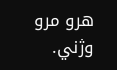هرو مرو وژني.